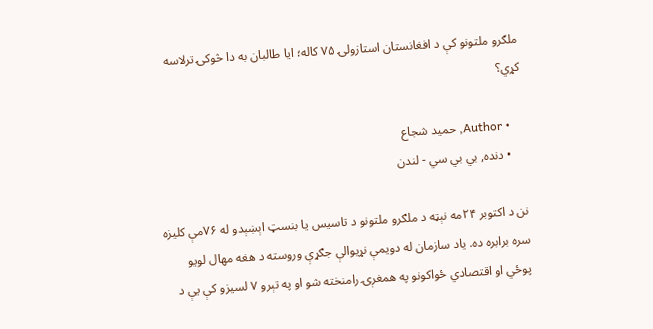ملګرو ملتونو کې د افغانستان استازولۍ ۷۵ کاله؛ ایا طالبان به دا څوکۍ ترلاسه کړي؟

    • Author, حمید شجاع
    • دنده, بي بي سي - لندن

نن د اکتوبر ۲۴مه نېټه د ملګرو ملتونو د تاسیس یا بنسټ اېښېدو له ۷۶مې کلیزه سره برابره ده. یاد سازمان له دویمې نړیوالې جګړې وروسته د هغه مهال لویو پوځي او اقتصادي‌ ځواکونو په همغږۍ رامنخته شو او په تېرو ۷ لسیزو کې یې د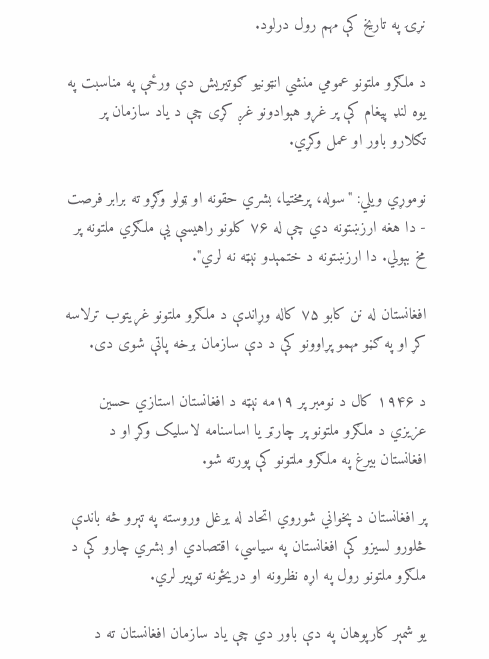نړۍ په تاریخ کې مهم رول درلود.

د ملګرو ملتونو عمومي منشي انټونیو ګوتیریش دې ورځې په مناسبت په یوه لنډ‌ پیغام کې پر غړو هېوادونو غږ کړی چې د یاد سازمان پر تګلارو باور او عمل وکړي.

نوموړي ویلي: "سوله،‌ پرمختیا، بشري حقونه او ټولو وګړو ته برابر فرصت - دا هغه ارزښتونه دي‌ چې له ۷۶ کلونو راهیسې یې ملګري‌ ملتونه پر مخ بېولي. دا ارزښتونه د ختمېدو نېټه نه لري".

افغانستان له نن کابو ۷۵ کاله وړاندې د ملګرو ملتونو غړیتوب ترلاسه کړ او په ګڼو مهمو پړاوونو کې د دې سازمان برخه پاتې شوی دی.

د ۱۹۴۶ کال د نومبر پر ۱۹مه نېټه د افغانستان استازي حسین عزیزي د ملګرو ملتونو پر چارټر یا اساسنامه لاسلیک وکړ او د افغانستان بیرغ په ملګرو ملتونو کې پورته شو.

پر افغانستان د پخواني شوروي اتحاد له یرغل وروسته په تېرو څه باندې څلورو لسیزو کې افغانستان په سیاسي، اقتصادي او بشري چارو کې د ملګرو ملتونو رول په اړه نظرونه او دریځونه توپیر لري.

یو شمېر کارپوهان په دې باور دي‌ چې یاد سازمان افغانستان ته د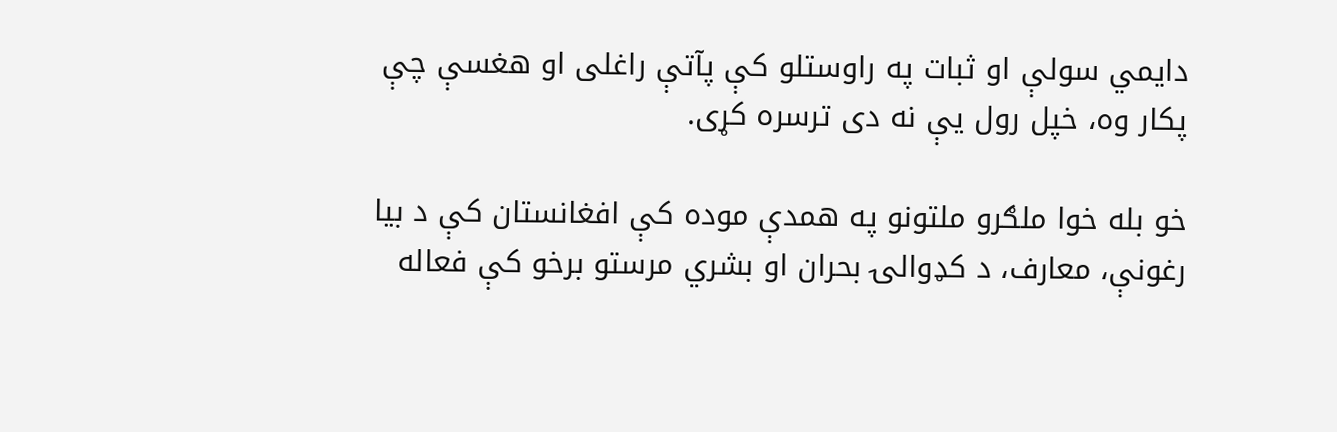دایمي سولې او ثبات په راوستلو کې پآتې راغلی او هغسې چې پکار وه، خپل رول یې نه دی ترسره کړی.

خو بله خوا ملګرو ملتونو په همدې موده کې افغانستان کې د بیا رغونې، معارف، د کډوالۍ بحران او بشري مرستو برخو کې فعاله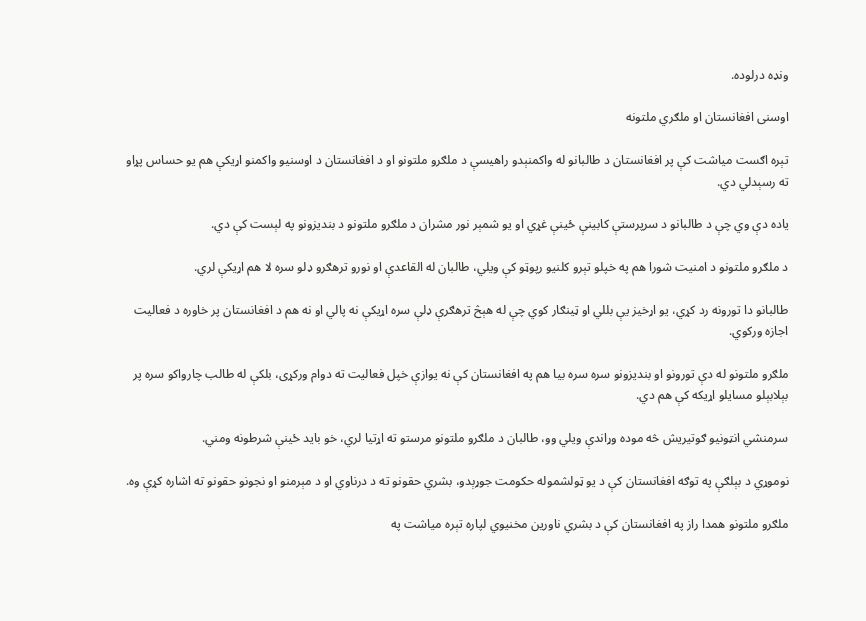ونډه درلوده.

اوسنی افغانستان او ملګري ملتونه

تېره اګست میاشت کې پر افغانستان د طالبانو له واکمنېدو راهیسې د ملګرو ملتونو او د افغانستان د اوسنیو واکمنو اړیکې هم یو حساس پړاو ته رسېدلي دي.

یاده دې وي چې د طالبانو د سرپرستې کابینې ځینې غړي او یو شمېر نور مشران د ملګرو ملتونو د بندیزونو په لېست کې دي.

د ملګرو ملتونو د امنیت شورا هم په خپلو تېرو کلنیو رپوټو کې ویلي، طالبان له القاعدې او نورو ترهګرو ډلو سره لا هم اړیکې لري.

طالبانو دا تورونه رد کړي، یو اړخیز یې بللي او ټینګار کوي چې له هېڅ ترهګرې ډلې سره اړیکې نه پالي او نه هم د افغانستان پر خاوره د فعالیت اجازه ورکوي.

ملګرو ملتونو له دې تورونو او بندیزونو سره سره بیا هم په افغانستان کې نه یوازې خپل فعالیت ته دوام ورکړی،‌ بلکې له طالب چارواکو سره پر بېلابېلو مسایلو اړیکه کې هم دي.

سرمنشي‌ انټونیو ګوتیریش څه موده وړاندې ویلي وو،‌ طالبان د ملګرو ملتونو مرستو ته اړتیا لري،‌ خو باید ځینې شرطونه ومني.

نوموړي د بېلګې په توګه افغانستان کې د یو ټولشموله حکومت جوړېدو، بشري حقونو ته د درناوي او د مېرمنو او نجونو حقونو ته اشاره کړې وه.

ملګرو ملتونو همدا راز په افغانستان کې د بشري ناورین مخنیوي لپاره تېره میاشت په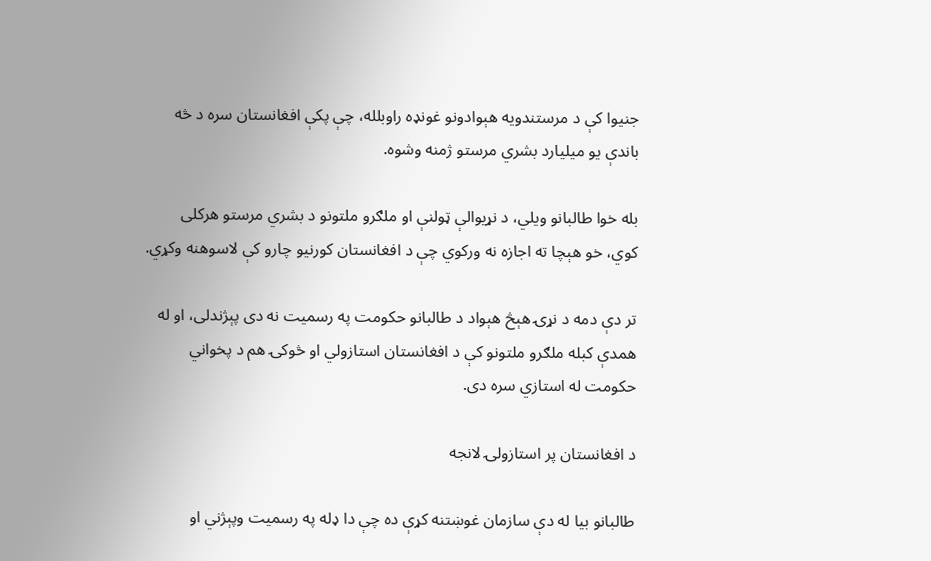جنیوا کې د مرستندویه هېوادونو غونډه راوبلله،‌ چې پکې افغانستان سره د څه باندې یو میلیارد بشري مرستو ژمنه وشوه.

بله خوا طالبانو ویلي، د نړیوالې ټولنې او ملګرو ملتونو د بشري مرستو هرکلی کوي،‌ خو هېچا ته اجازه نه ورکوي چې د افغانستان کورنیو چارو کې لاسوهنه وکړي.

تر دې دمه د نړۍ هېڅ‌ هېواد د طالبانو حکومت په رسمیت نه دی پېژندلی،‌ او له همدې کبله ملګرو ملتونو کې د افغانستان استازولي او څوکۍ هم د پخواني حکومت له استازي سره دی.

د افغانستان پر استازولۍ لانجه

طالبانو بیا له دې سازمان غوښتنه کړې ده چې دا ډله په رسمیت وپېژني او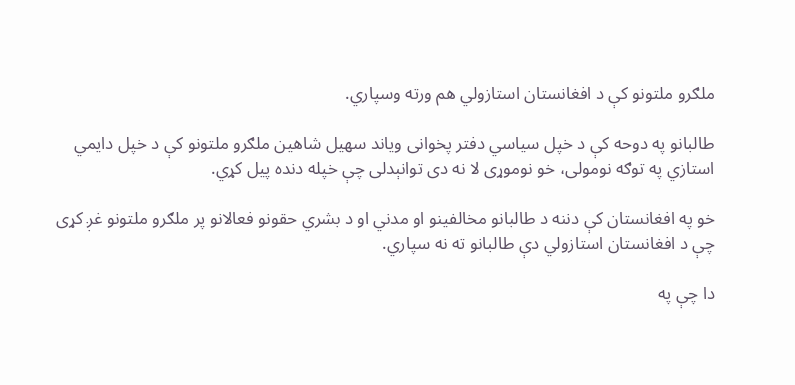ملګرو ملتونو کې د افغانستان استازولي‌ هم ورته وسپاري.

طالبانو په دوحه کې د خپل سیاسي دفتر پخوانی ویاند سهیل شاهین ملګرو ملتونو کې د خپل دایمي‌ استازي په توګه نومولی،‌ خو نوموړی لا نه دی توانېدلی چې خپله دنده پیل کړي.

خو په افغانستان کې دننه د طالبانو مخالفینو او مدني او د بشري حقونو فعالانو پر ملګرو ملتونو غږ کړی چې د افغانستان استازولي دې طالبانو ته نه سپاري.

دا چې په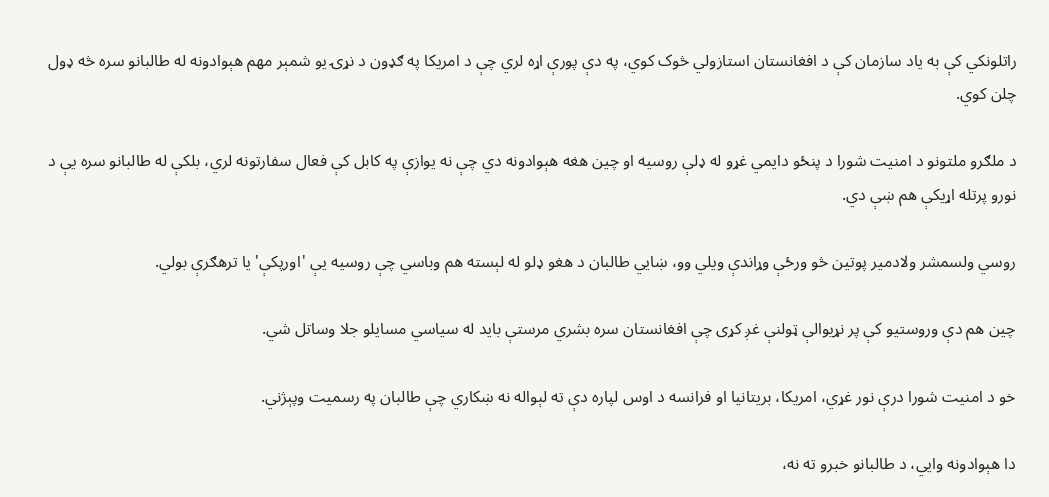راتلونکي‌ کې به یاد سازمان کې د افغانستان استازولي څوک کوي،‌ په دې پورې اړه لري چې د امریکا په ګډون د نړۍ یو شمېر مهم هېوادونه له طالبانو سره څه ډول چلن کوي.

د ملګرو ملتونو د امنیت شورا د پنځو دایمي‌ غړو له ډلې روسیه او چین هغه هېوادونه دي چې نه یوازې په کابل کې فعال سفارتونه لري،‌ بلکې له طالبانو سره یې د نورو پرتله اړیکې هم ښې دي.

روسي‌ ولسمشر ولادمیر پوتین څو ورځې وړاندې ویلي وو، ښایي طالبان د هغو ډلو له لېسته هم وباسي‌ چې روسیه یې 'اورپکې' یا ترهګرې بولي.

چین هم دې وروستیو کې پر نړیوالې ټولنې غږ کړی چې افغانستان سره بشري مرستې باید له سیاسي مسایلو جلا وساتل شي.

خو د امنیت شورا درې نور غړي،‌ امریکا،‌ بریتانیا او فرانسه د اوس لپاره دې ته لېواله نه ښکاري چې طالبان په رسمیت وپېژني.

دا هېوادونه وایي، د طالبانو خبرو ته نه،‌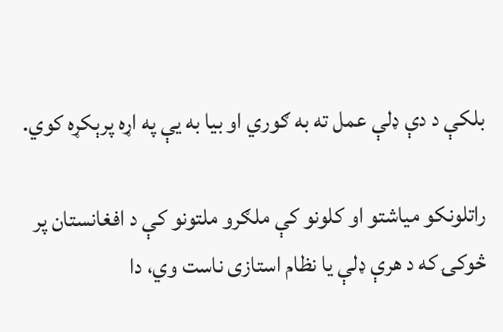بلکې د دې ډلې عمل ته به ګوري او بیا به یې په اړه پرېکړه کوي.

راتلونکو میاشتو او کلونو کې ملګرو ملتونو کې د افغانستان پر څوکۍ که د هرې ډلې یا نظام استازی ناست وي،‌ دا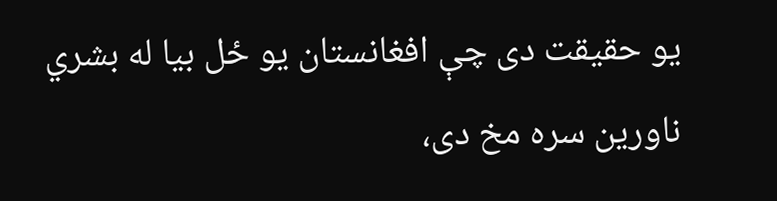یو حقیقت دی چې افغانستان یو ځل بیا له بشري‌ ناورین سره مخ دی،‌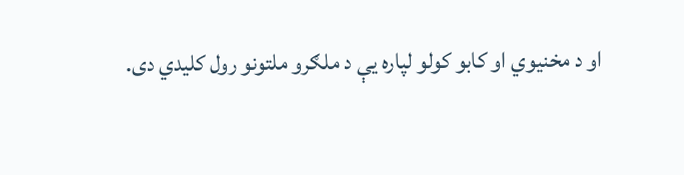او د مخنیوي او کابو کولو لپاره یې د ملګرو ملتونو رول کلیدي دی.